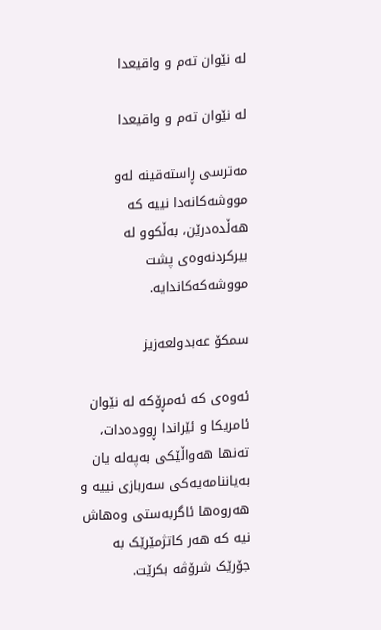لە نێوان تەم و واقیعدا

لە نێوان تەم و واقیعدا

مەترسی ڕاستەقینە لەو مووشەکانەدا نییە کە هەڵدەدرێن، بەڵکوو لە بیرکردنەوەی پشت مووشەکەکاندایە.

سمکۆ عەبدولعەزیز

ئەوەی کە ئەمڕۆکە لە نێوان ئامریکا و ئێراندا ڕوودەدات، تەنها هەواڵێکی بەپەلە یان بەیاننامەیەکی سەربازی نییە و هەروەها ئاگربەستی وەهاش نیە کە هەر کاتژمێرێک بە جۆرێک شرۆڤە بکرێت.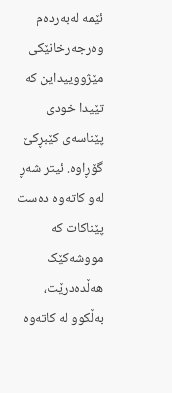ئێمە لەبەردەم وەرجەرخانێکی مێژووییداین کە تێیدا خودی پێناسەی کێبڕکێ گۆڕاوە. ئیتر شەڕ لەو کاتەوە دەست پێناکات کە مووشەکێک هەڵدەدرێت، بەڵکوو لە کاتەوە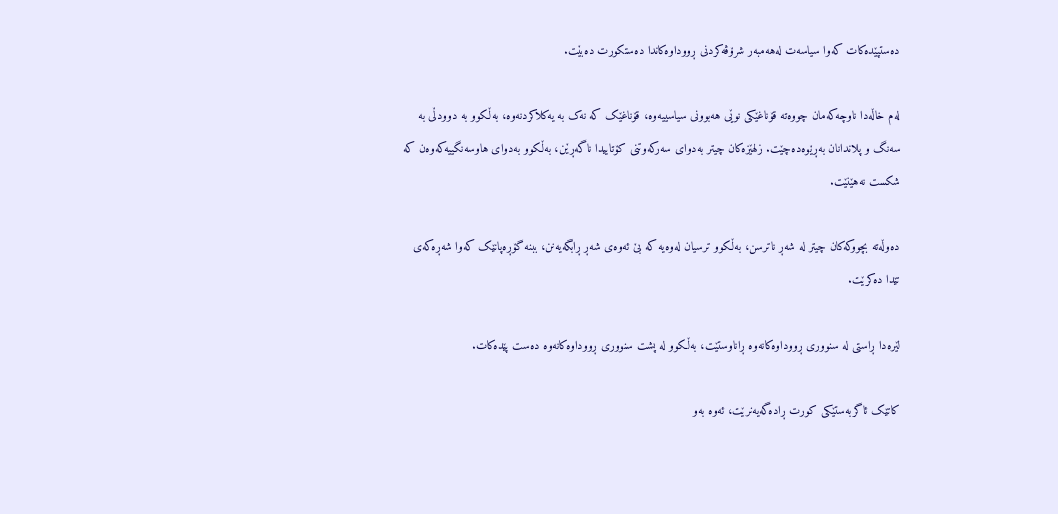دەستپێدەکات کەوا سیاسەت لەهەمبەر شرۆڤەکردنی ڕووداوەکاندا دەستکورت دەبێت.

لەم خاڵەدا ناوچەکەمان چووەتە قۆناغێکی نوێی هەبوونی سیاسییەوە، قۆناغێک کە نەک بە یەکلاکردنەوە، بەڵکوو بە دوودڵی بە سەنگ و پلاندانان بەڕێوەدەچێت. زلهێزەکان چیتر بەدوای سەرکەوتنی کۆتاییدا ناگەڕێن، بەڵکوو بەدوای هاوسەنگییەکەوەن کە شکست نەهێنێت.

دەوڵەتە بچووکەکان چیتر لە شەڕ ناترسن، بەڵکوو ترسیان لەوەیە کە بێ ئەوەی شەڕ ڕابگەیەنن، ببنە گۆڕەپانێک کەوا شەڕەکەی تێدا دەکرێت.

لێرەدا ڕاستی لە سنووری ڕووداوەکانەوە ڕاناوستێت، بەڵکوو لە پشت سنووری ڕووداوەکانەوە دەست پێدەکات.

کاتێک ئاگربەستێکی کورت ڕادەگەیەنرێت، ئەوە بەو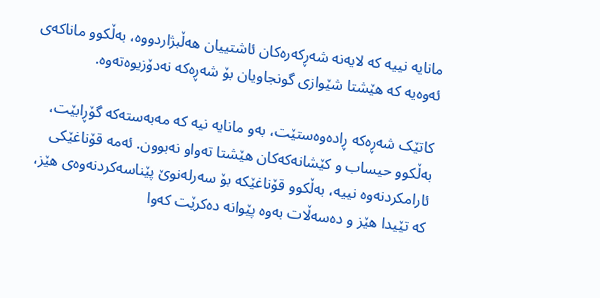مانایە نییە کە لایەنە شەڕکەرەکان ئاشتییان هەڵبژاردووە، بەڵکوو ماناکەی ئەوەیە کە هێشتا شێوازی گونجاویان بۆ شەڕەکە نەدۆزیوەتەوە.

کاتێک شەڕەکە ڕادەوەستێت، بەو مانایە نیە کە مەبەستەکە گۆڕابێت، بەڵکوو حیساب و کێشانەکەکان هێشتا تەواو نەبوون. ئەمە قۆناغێکی ئارامکردنەوە نییە، بەڵکوو قۆناغێکە بۆ سەرلەنوێ پێناسەکردنەوەی هێز، کە تێیدا هێز و دەسەڵات بەوە پێوانە دەکرێت کەوا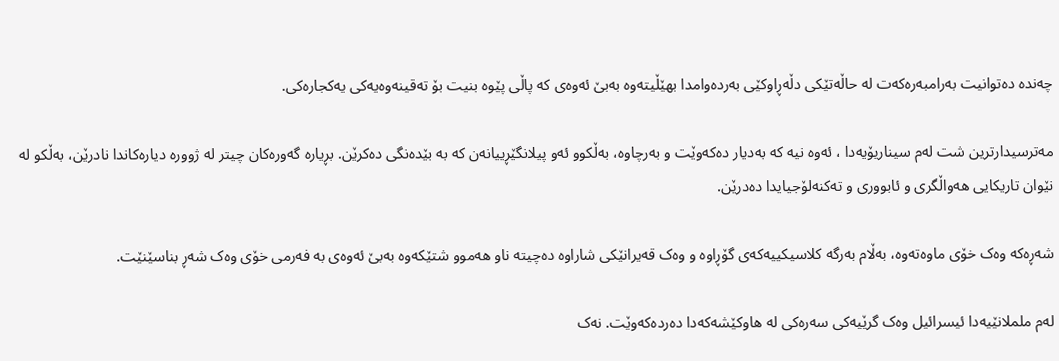چەندە دەتوانیت بەرامبەرەکەت لە حاڵەتێکی دڵەڕاوکێی بەردەوامدا بهێڵیتەوە بەبێ ئەوەی کە پاڵی پێوە بنیت بۆ تەقینەوەیەکی یەکجارەکی.

مەترسیدارترین شت لەم سیناریۆیەدا ، ئەوە نیە کە بەدیار دەکەوێت و بەرچاوە، بەڵکوو ئەو پیلانگێڕییانەن کە بە بێدەنگی دەکرێن. بڕیارە گەورەکان چیتر لە ژوورە دیارەکاندا نادرێن، بەڵکو لە نێوان تاریکایی هەواڵگری و ئابووری و تەکنەلۆجیایدا دەدرێن.

شەڕەکە وەک خۆی ماوەتەوە، بەڵام بەرگە کلاسیکییەکەی گۆڕاوە و وەک قەیرانێکی شاراوە دەچیتە ناو هەموو شتێکەوە بەبێ ئەوەی بە فەرمی خۆی وەک شەڕ بناسێنێت.

لەم ململانێیەدا ئیسرائیل وەک گرێیەکی سەرەکی لە هاوکێشەکەدا دەردەکەوێت. نەک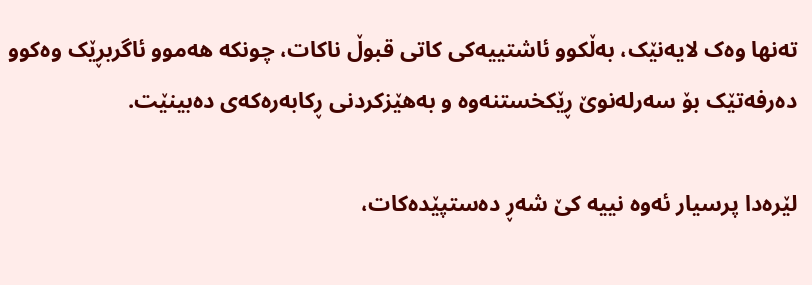تەنها وەک لایەنێک، بەڵکوو ئاشتییەکی کاتی قبوڵ ناکات، چونکە هەموو ئاگربڕێک وەکوو دەرفەتێک بۆ سەرلەنوێ ڕێکخستنەوە و بەهێزکردنی ڕکابەرەکەی دەبینێت.

لێرەدا پرسیار ئەوە نییە کێ شەڕ دەستپێدەکات،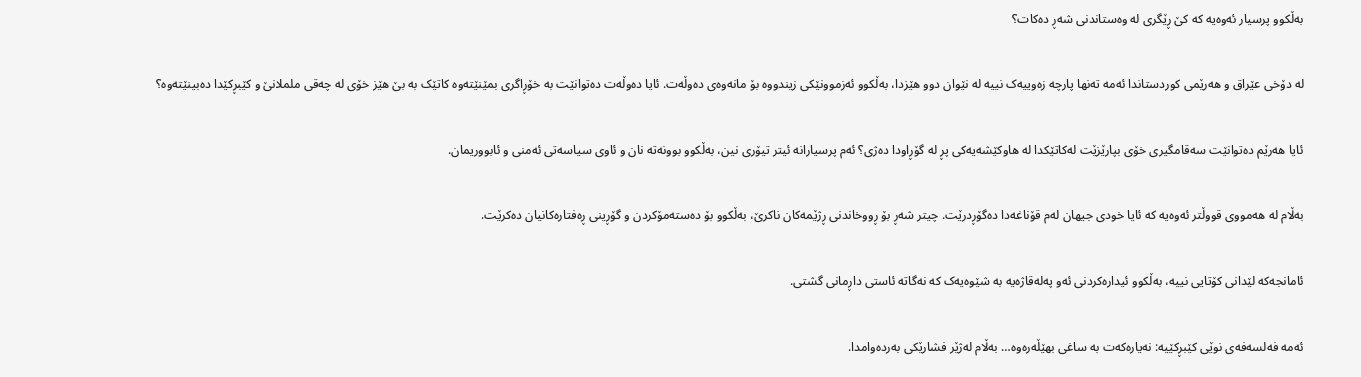بەڵکوو پرسیار ئەوەیە کە کێ ڕێگری لە وەستاندنی شەڕ دەکات؟

لە دۆخی عێراق و هەرێمی کوردستاندا ئەمە تەنها پارچە زەوییەک نییە لە نێوان دوو هێزدا، بەڵکوو ئەزموونێکی زیندووە بۆ مانەوەی دەوڵەت. ئایا دەوڵەت دەتوانێت بە خۆڕاگری بمێنێتەوە کاتێک بە بێ هێز خۆی لە چەقی ململانێ و کێبڕکێدا دەبینێتەوە؟

ئایا هەرێم دەتوانێت سەقامگیری خۆی بپارێزێت لەکاتێکدا لە هاوکێشەیەکی پڕ لە گۆڕاودا دەژی؟ ئەم پرسیارانە ئیتر تیۆری نین، بەڵکوو بوونەتە نان و ئاوی سیاسەتی ئەمنی و ئابووریمان.

بەڵام لە هەمووی قووڵتر ئەوەیە کە ئایا خودی جیهان لەم قۆناغەدا دەگۆڕدرێت. چیتر شەڕ بۆ ڕووخاندنی ڕژێمەکان ناکرێ، بەڵکوو بۆ دەستەمۆکردن و گۆڕینی ڕەفتارەکانیان دەکرێت.

ئامانجەکە لێدانی کۆتایی نییە، بەڵکوو ئیدارەکردنی ئەو پەلەقاژەیە بە شێوەیەک کە نەگاتە ئاستی داڕمانی گشتی.

ئەمە فەلسەفەی نوێی کێبڕکێیە: نەیارەکەت بە ساغی بهێڵەرەوە… بەڵام لەژێر فشارێکی بەردەوامدا.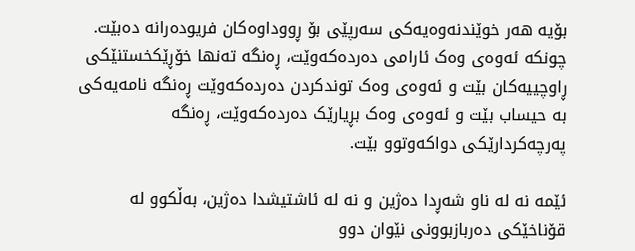بۆیە هەر خوێندنەوەیەکی سەرپێی بۆ ڕووداوەکان فریودەرانە دەبێت. چونکە ئەوەی وەک ئارامی دەردەکەوێت، ڕەنگە تەنها خۆڕێکخستنێکی ڕاوچییەکان بێت و ئەوەی وەک توندکردن دەردەکەوێت ڕەنگە نامەیەکی بە حیساب بێت و ئەوەی وەک بڕیارێک دەردەکەوێت، ڕەنگە پەرچەکردارێکی دواکەوتوو بێت.

ئێمە نە لە ناو شەڕدا دەژین و نە لە ئاشتیشدا دەژین، بەڵکوو لە قۆناخێکی دەربازبوونی نێوان دوو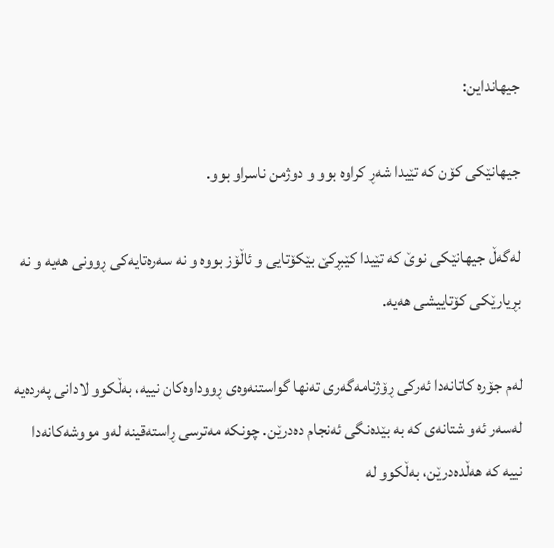جیهانداین:

جیهانێکی کۆن کە تێیدا شەڕ کراوە بوو و دوژمن ناسراو بوو.

لەگەڵ جیهانێکی نوێ کە تێیدا کێبڕکێ بێکۆتایی و ئاڵۆز بووە و نە سەرەتایەکی ڕوونی هەیە و نە بڕیارێکی کۆتاییشی هەیە.

لەم جۆرە کاتانەدا ئەرکی ڕۆژنامەگەری تەنها گواستنەوەی ڕووداوەکان نییە، بەڵکوو لادانی پەردەیە لەسەر ئەو شتانەی کە بە بێدەنگی ئەنجام دەدرێن. چونکە مەترسی ڕاستەقینە لەو مووشەکانەدا نییە کە هەڵدەدرێن، بەڵکوو لە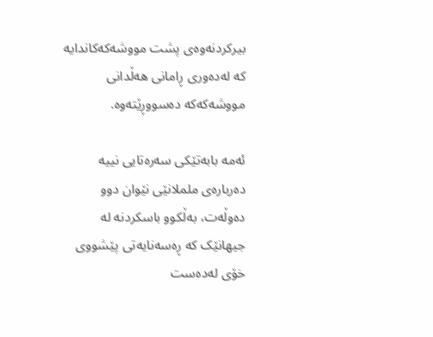بیرکردنەوەی پشت مووشەکەکاندایە کە لەدەوری ڕامانی هەڵدانی مووشەکەکە دەسووڕێتەوە.

ئەمە بابەتێکی سەرەتایی نییە دەربارەی ململانێی نێوان دوو دەوڵەت، بەڵکوو باسکردنە لە جیهانێک کە ڕەسەنایەتی پێشووی خۆی لەدەست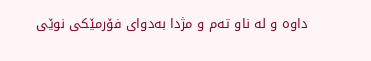داوە و لە ناو تەم و مژدا بەدوای فۆرمێکی نوێی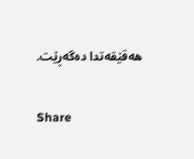هەقێقەتدا دەگەڕێت.

Share